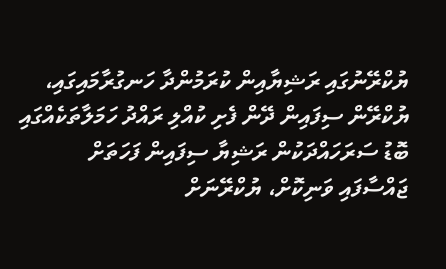ޔުކްރޭނުގައި ރަޝިޔާއިން ކުރަމުންދާ ހަނގުރާމައިގައި، ޔުކްރޭން ސިފައިން ދޭން ފެށި ކުއްލި ރައްދު ހަމަލާތަކެއްގައި ބޮޑު ސަރަހައްދަކުން ރަޝިޔާ ސިފައިން ފަހަތަށް ޖައްސާފައި ވަނިކޮށް، ޔުކްރޭނަށް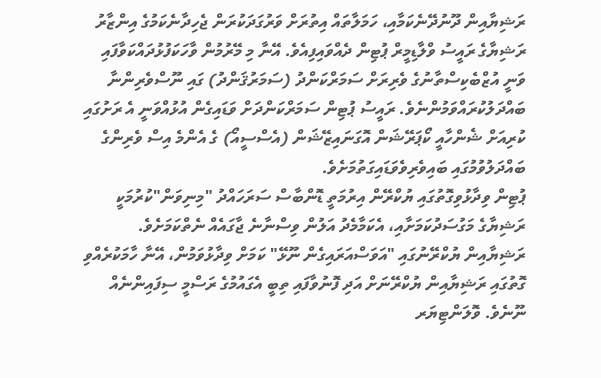ރަޝިޔާއިން ދޫނުދޭނެކަމާއި، ހަމަލާތައް އިތުރަށް ވަރުގަދަކުރަން ޖެހިދާނެކަމުގެ އިންޒާރު ރަޝިޔާގެ ރައީސު ވްލާޑިމީރް ޕުޓިން ދެއްވައިފިއެވެ. އޭނާ މި މޭރުމުން ވާހަކަފުޅުދައްކަވާފައި ވަނީ އުޒްބެކިސްތާނުގެ ވެރިރަށް ސަމަރްކަންދު (ސަމަރުޤަންދު) ގައި ނޫސްވެރިންނާ ބައްދަލުކުރައްވަމުންނެވެ. ރައީސު ޕުޓިން ސަމަރްކަންދަށް ވަޑައިގެން އުޅުއްވަނީ އެ ރަށުގައި ކުރިއަށް ޝެންހާއީ ކޯޕަރޭޝަން އޮގަނައިޒޭޝަން (އެސްސީއޯ) ގެ އެންމެ އިސް ވެރިންގެ ބައްދަލުވުމުގައި ބައިވެރިވެވަޑައިގަތުމަށެވެ.
ޕުޓިން ވިދާޅުވިގޮތުގައި ޔުކްރޭން އިރުމަތީ ޑޮންބާސް ސަރަހައްދު "މިނިވަން"ކުރުމަކީ ރަޝިޔާގެ މަގުސަދުކަމަށާއި، އެކަމާމެދު އަލުން ވިސްނާނެ ޖާގައެއް ނެތްކަމަށެވެ. ރަޝިޔާއިން ޔުކްރޭނުގައި "އަވަސްއަރައިގެން ނޫޅޭ" ކަމަށް ވިދާޅުވަމުން، އޭނާ ހާމަކުރެއްވި ގޮތުގައި ރަޝިޔާއިން ޔުކްރޭނަށް އަދި ފޮނުވާފައި ތިބީ އެގައުމުގެ ރަސްމީ ސިފައިންނެއް ނޫނެވެ. ވޮލަންޓިޔަރ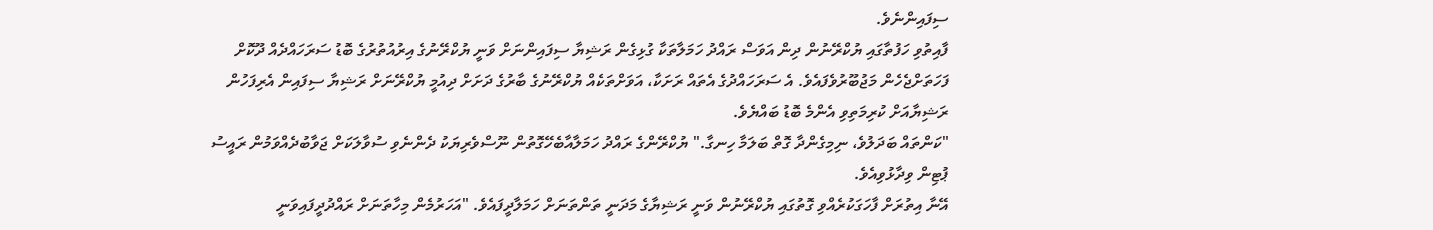ސިފައިންނެވެ.
ފާއިތުވި ހަފުތާގައި ޔުކްރޭނުން ދިން އަވަސް ރައްދު ހަމަލާތަކާ ގުޅިގެން ރަޝިޔާ ސިފައިންނަށް ވަނީ ޔުކްރޭނުގެ އިރުއުތުރުގެ ބޮޑު ސަރަހައްދެއް ދޫކޮށް ފަހަތަށްޖެހެން މަޖުބޫރުވެފައެވެ. އެ ސަރަހައްދުގެ އެތައް ރަށަކާ، އަވަށްތަކެއް ޔުކްރޭނުގެ ބާރުގެ ދަށަށް ދިއުމީ ޔުކްރޭނަށް ރަޝިޔާ ސިފައިން އެރިފަހުން ރަޝިޔާއަށް ކުރިމަތިވި އެންމެ ބޮޑު ބައްޔެވެ.
"ކަންތައް ބަދަލުވެ، ނިމިގެންދާ ގޮތް ބަލަމާ ހިނގާ." ޔުކްރޭންގެ ރައްދު ހަމަލާއާބެހޭގޮތުން ނޫސްވެރިޔަކު ދެންނެވި ސުވާލަކަށް ޖަވާބުދެއްވަމުން ރައީސު ޕުޓިން ވިދާޅުވިއެވެ.
އޭނާ އިތުރަށް ފާހަގަކުރެއްވި ގޮތުގައި ޔުކްރޭނުން ވަނީ ރަޝިޔާގެ މަދަނީ ތަންތަނަށް ހަމަލާދީފައެވެ. "އަހަރުމެން މިހާތަނަށް ރައްދުދީފައިވަނީ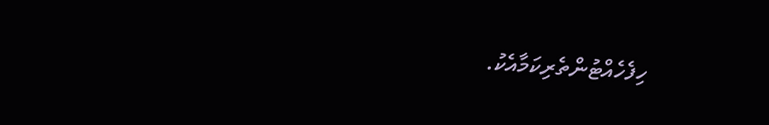ހިފެހެއްޓުންތެރިކަމާއެކު.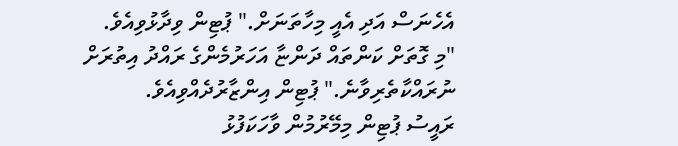އެހެނަސް އަދި އެއީ މިހާތަނަށް." ޕުޓިން ވިދާޅުވިއެވެ.
"މި ގޮތަށް ކަންތައް ދަންޏާ އަހަރުމެންގެ ރައްދު އިތުރަށް ނުރައްކާތެރިވާނެ." ޕުޓިން އިންޒާރުދެއްވިއެވެ.
ރައީސު ޕުޓިން މިމޭރުމުން ވާހަކަފުޅު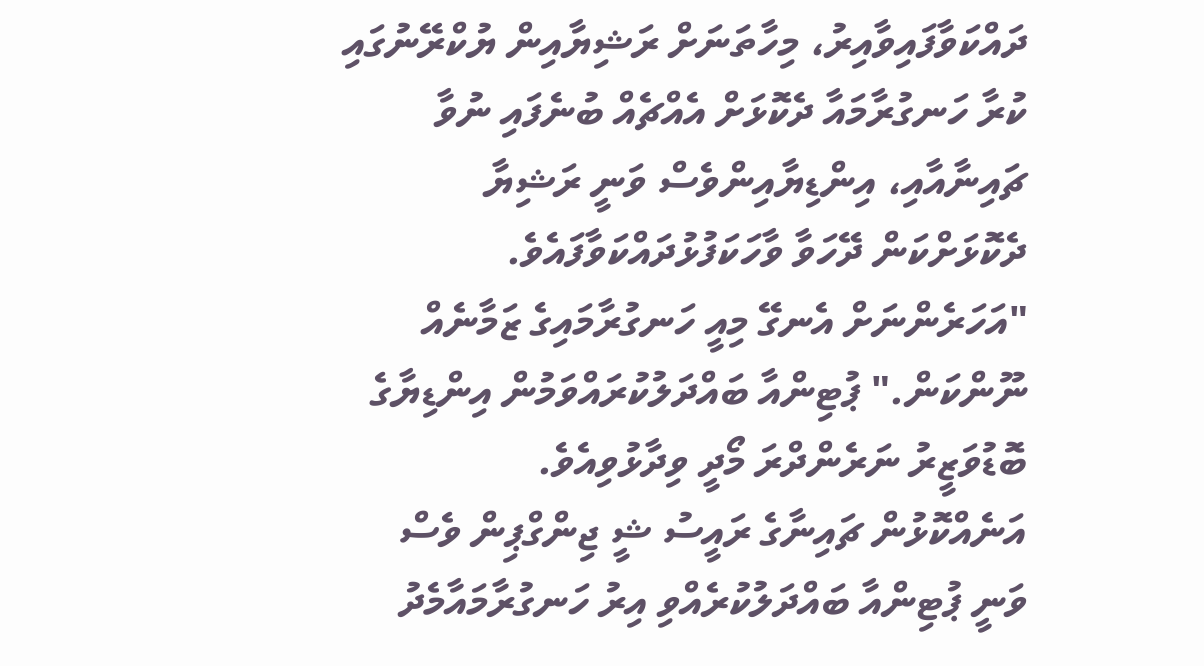ދައްކަވާފައިވާއިރު، މިހާތަނަށް ރަޝިޔާއިން ޔުކްރޭނުގައި ކުރާ ހަނގުރާމައާ ދެކޮޅަށް އެއްޗެއް ބުނެފައި ނުވާ ޗައިނާއާއި، އިންޑިޔާއިންވެސް ވަނީ ރަޝިޔާ ދެކޮޅަށްކަން ދޭހަވާ ވާހަކަފުޅުދައްކަވާފައެވެ.
"އަހަރެންނަށް އެނގޭ މިއީ ހަނގުރާމައިގެ ޒަމާނެއް ނޫންކަން." ޕުޓިންއާ ބައްދަލުކުރައްވަމުން އިންޑިޔާގެ ބޮޑުވަޒީރު ނަރެންދްރަ މޯދީ ވިދާޅުވިއެވެ.
އަނެއްކޮޅުން ޗައިނާގެ ރައީސު ޝީ ޖިންގްޕިން ވެސް ވަނީ ޕުޓިންއާ ބައްދަލުކުރެއްވި އިރު ހަނގުރާމައާމެދު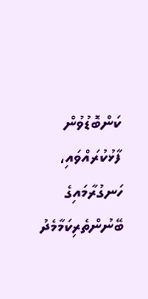ކަންބޮޑުވުން ފާޅުކުރައްވައި، ހަނގުރާމައިގެ ބޭނުންތެރިކަމާމެދު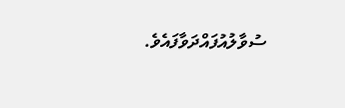ސުވާލުއުފައްދަވާފައެވެ.